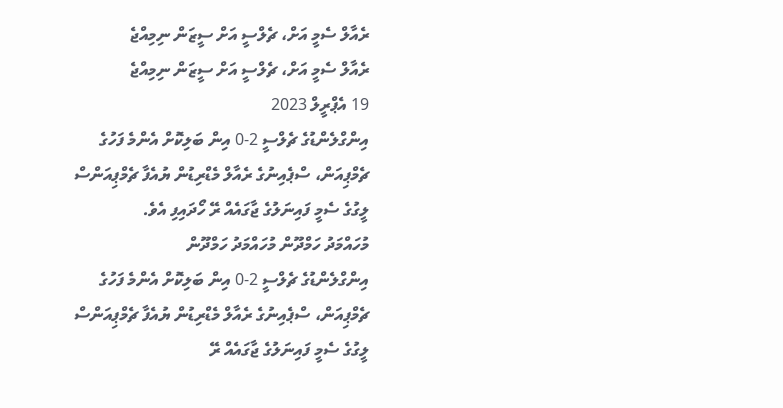ރެއާލް ސެމީ އަށް، ޗެލްސީ އަށް ސީޒަން ނިމިއްޖެ
ރެއާލް ސެމީ އަށް، ޗެލްސީ އަށް ސީޒަން ނިމިއްޖެ
19 އެޕްރީލް 2023
އިންގްލެންޑުގެ ޗެލްސީ 2-0 އިން ބަލިކޮށް އެންމެ ފަހުގެ ޗެމްޕިއަން، ސްޕެއިނުގެ ރެއާލް މެޑްރިޑުން ޔުއެފާ ޗެމްޕިއަންސް ލީގުގެ ސެމީ ފައިނަލުގެ ޖާގައެއް ރޭ ހޯދައިފި އެވެ.
މުހައްމަދު ހަމްދޫން މުހައްމަދު ހަމްދޫން
އިންގްލެންޑުގެ ޗެލްސީ 2-0 އިން ބަލިކޮށް އެންމެ ފަހުގެ ޗެމްޕިއަން، ސްޕެއިނުގެ ރެއާލް މެޑްރިޑުން ޔުއެފާ ޗެމްޕިއަންސް ލީގުގެ ސެމީ ފައިނަލުގެ ޖާގައެއް ރޭ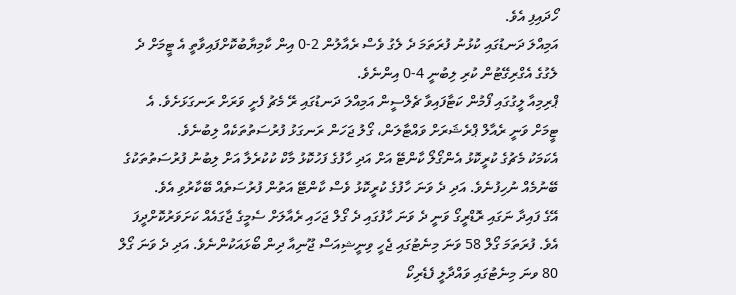ހޯދައިފި އެވެ.
އަމިއްލަ ދަނޑުގައި ކުޅުނު ފުރަތަމަ ދެ ލެގު ވެސް ރެއާލުން 2-0 އިން ކާމިޔާބުކޮށްފައިވާތީ އެ ޓީމަށް ދެ ލެގުގެ އެގްރިގޭޓުން ކުރި ލިބުނީ 4-0 އިންނެވެ.
ޕްރިމިއާ ލީގުގައި ފޯމުން ކަޓާފައިވާ ޗެލްސީން އަމިއްލަ ދަނޑުގައި ރޭ މެޗު ފެށީ ވަރަށް ރަނގަޅަށެވެ. އެ ޓީމަށް ވަނީ ރެއާލް ޕްރެޝަރަށް ވައްޓާލަން، ގޯލު ޖަހަން ރަނގަޅު ފުރުސަތުތަކެއް ލިބުނެވެ.
އެކަމަކު މެޗުގެ ކުރީކޮޅު އެންގޯލޯ ކާންޓޭ އަށް އަދި ހާފުގެ ފަހުކޮޅު މާކް ކުކުރެލާ އަށް ލިބުނު ފުރުސަތުތަކުގެ ބޭނުމެއް ނުހިފުނެވެ. އަދި ދެ ވަނަ ހާފުގެ ކުރީކޮޅު ވެސް ކާންޓޭ އަތުން ފުރުސަތެއް ބޭކާރުވި އެވެ.
އޭގެ ފައިދާ ނަގައި ރޮޑްރީގޯ ވަނީ ދެ ވަނަ ހާފުގައި ދެ ގޯލް ޖަހައި ރެއާލަށް ސެމީގެ ޖާގައެއް ކަށަވަރުކޮށްދީފަ އެވެ. ފުރަތަމަ ގޯލް 58 ވަނަ މިނެޓުގައި ޖެހީ ވިނީޝިއަސް ޖޫނިއާ ދިން ބޯޅައަކުންނެވެ. އަދި ދެ ވަނަ ގޯލް 80 ވނަ މިނެޓުގައި ވައްދާލީ ފެޑެރިކޯ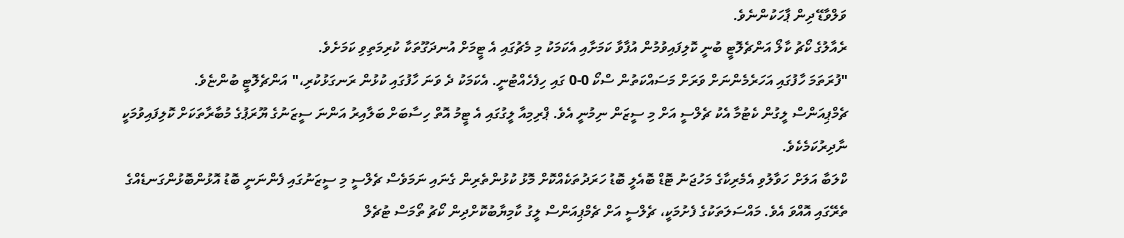ވަލްވާޑޭ ދިން ޕާހަކުންނެވެ.
ރެއާލުގެ ކޯޗު ކާލޯ އަންޗެލޮޓީ ބުނީ ކޮލިފައިވުމުން އުފާވާ ކަމަށާއި އެކަމަކު މި މެޗުގައި އެ ޓީމަށް އުނދަގޫތަކާ ކުރިމަތިވި ކަމަށެވެ.
"ފުރަތަމަ ހާފުގައި އަހަރެމެންނަށް ވަރަށް މަސައްކަތުން ސްކޯ 0-0 ގައި ހިފެހެއްޓުނީ. އެކަމަކު ދެ ވަނަ ހާފުގައި ކުޅުން ރަނގަޅުކުރި،" އަންޗެލޮޓީ ބުންޏެވެ.
ޗެމްޕިއަންސް ލީގުން ކެޓުމާ އެކު ޗެލްސީ އަށް މި ސީޒަން ނިމުނީ އެވެ. ޕްރިމިއާ ލީގުގައި އެ ޓީމު އޮތް ހިސާބަށް ބަލާއިރު އަންނަ ސީޒަނުގެ ޔޫރަޕުގެ މުބާރާތަކަށް ކޮލިފައިވުމަކީ ނާދިރުކަމެކެވެ.
ކްލަބާ އަލަށް ހަވާލުވި އެމެރިކާގެ މަހުޖަނު ޓޮޑް ބޮއެލީ ބޮޑު ހަރަދުތަކެއްކޮށް މޮޅު ކުޅުންތެރިން ގެނައި ނަމަވެސް ޗެލްސީ މި ސީޒަނުގައި ފެންނަނީ ބޮޑު އޮޅުންބޮޅުންގަނޑެއްގެ ތެރޭގައި އޮއްވަ އެވެ. މައްސަލަތަކުގެ ފެށުމަކީ، ޗެލްސީ އަށް ޗެމްޕިއަންސް ލީގު ކާމިޔާބުކޮށްދިން ކޯޗު ތޯމަސް ޓުޗެލް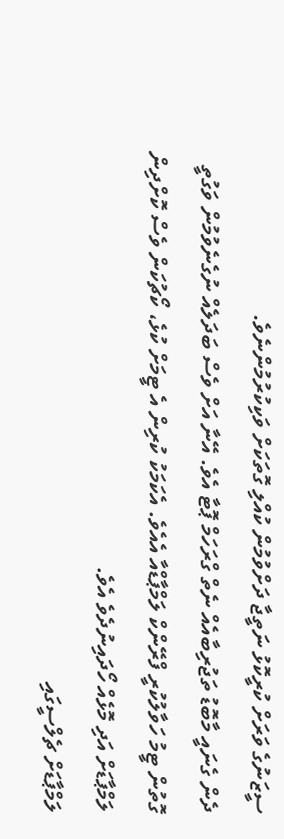ސީޒަނުގެ ވަރަށް ކުރީކޮޅު ނަތީޖާ ދަށްވުމުން ކުއްލި ގޮތަކަށް ވަކިކުރުމުންނެވެ.
ދެން ގެނައީ މާބޮޑު ތަޖުރިބާއެއް ނެތް ގްރަހަމް ޕޮޓާ އެވެ. އޭނާ އަށް ވެސް ބަދަލެއް ނުގެނެވުމުން ވަގުތީ ގޮތުން ޓީމު ހަވާލުކުރީ ފްރޭންކް ލަމްޕާޑްއާ އެއެވެ. އެކަމަކު ކުރިން އެ ޓީމަށް ކުޅެ، ކޯޗުކަން ވެސް ކޮށްދިން ލަމްޕާޑަށް އަދި މޮޅެއް ހޯދައިނުދެވެ އެވެ.
ލަމްޕާޑަށް ޗެލްސީގައި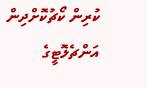ކުރިން ކޯޗުކޮށްދިން އަންޗެލޮޓީގެ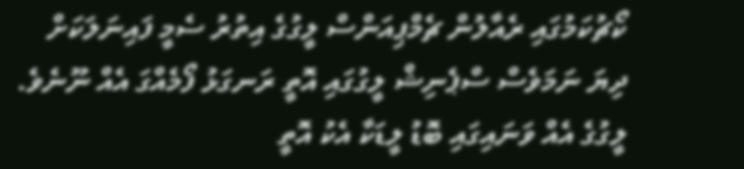ކޯޗުކަމުގައި ރެއާލުން ޗެމްޕިއަންސް ލީގުގެ އިތުރު ސެމީ ފައިނަލަކަށް ދިޔަ ނަމަވެސް ސްޕެނިޝް ލީގުގައި އޮތީ ރަނގަޅު ފޯމެއްގަ އެއް ނޫނެވެ. ލީގުގެ އެއް ވަނައިގައި ބޮޑު ލީޑަކާ އެކު އޮތީ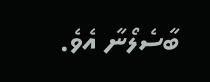ބާސެލޯނާ އެވެ.